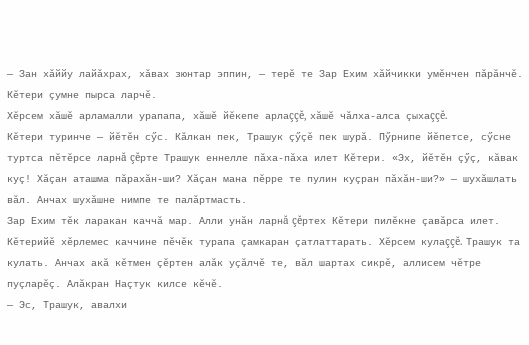— Зан хăййу лайăхрах, хăвах зюнтар эппин, — терĕ те Зар Ехим хăйчикки умĕнчен пăрăнчĕ. Кĕтери çумне пырса ларчĕ.
Хĕрсем хăшĕ арламалли урапапа, хăшĕ йĕкепе арлаççĕ, хăшĕ чăлха-алса çыхаççĕ.
Кĕтери туринче — йĕтĕн сӳс. Кăлкан пек, Трашук çӳçĕ пек шурă. Пӳрнипе йĕпетсе, сӳсне туртса пĕтĕрсе ларнă çĕрте Трашук еннелле пăха-пăха илет Кĕтери. «Эх, йĕтĕн çӳç, кăвак куç! Хăçан аташма пăрахăн-ши? Хăçан мана пĕрре те пулин куçран пăхăн-ши?» — шухăшлать вăл. Анчах шухăшне нимпе те палăртмасть.
Зар Ехим тĕк ларакан каччă мар. Алли унăн ларнă çĕртех Кĕтери пилĕкне çавăрса илет. Кĕтерийĕ хĕрлемес каччине пĕчĕк турапа çамкаран çатлаттарать. Хĕрсем кулаççĕ. Трашук та кулать. Анчах акă кĕтмен çĕртен алăк уçăлчĕ те, вăл шартах сикрĕ, аллисем чĕтре пуçларĕç. Алăкран Наçтук килсе кĕчĕ.
— Эс, Трашук, авалхи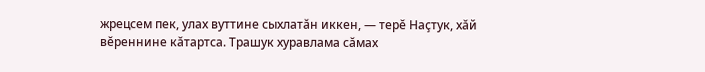жрецсем пек, улах вуттине сыхлатăн иккен, — терĕ Наçтук, хăй вĕреннине кăтартса. Трашук хуравлама сăмах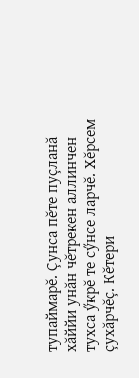тупаймарĕ. Çунса пĕте пуçланă хăййи унăн чĕтрекен аллинчен тухса ӳкрĕ те сӳнсе ларчĕ. Хĕрсем çухăрчĕç. Кĕтери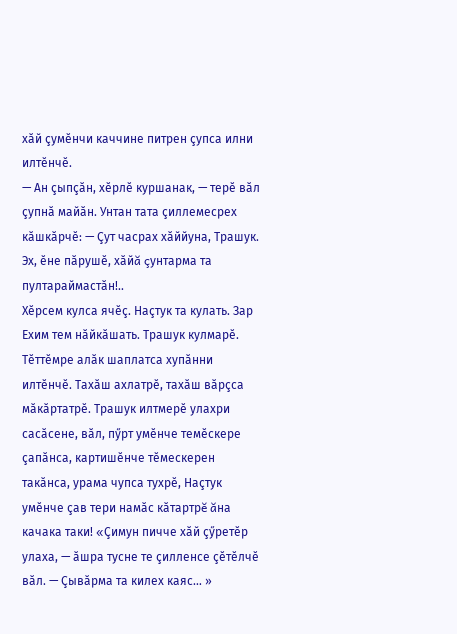хăй çумĕнчи каччине питрен çупса илни илтĕнчĕ.
— Ан çыпçăн, хĕрлĕ куршанак, — терĕ вăл çупнă майăн. Унтан тата çиллемесрех кăшкăрчĕ: — Çут часрах хăййуна, Трашук. Эх, ĕне пăрушĕ, хăйă çунтарма та пултараймастăн!..
Хĕрсем кулса ячĕç. Наçтук та кулать. Зар Ехим тем нăйкăшать. Трашук кулмарĕ. Тĕттĕмре алăк шаплатса хупăнни илтĕнчĕ. Тахăш ахлатрĕ, тахăш вăрçса мăкăртатрĕ. Трашук илтмерĕ улахри сасăсене, вăл, пӳрт умĕнче темĕскере çапăнса, картишĕнче тĕмескерен такăнса, урама чупса тухрĕ, Наçтук умĕнче çав тери намăс кăтартрĕ ăна качака таки! «Çимун пичче хăй çӳретĕр улаха, — ăшра тусне те çилленсе çĕтĕлчĕ вăл. — Çывăрма та килех каяс… »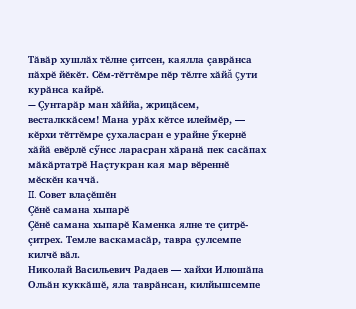Тăвăр хушлăх тĕлне çитсен, каялла çаврăнса пăхрĕ йĕкĕт. Сĕм-тĕттĕмре пĕр тĕлте хăйă çути курăнса кайрĕ.
— Çунтарăр ман хăййа, жрицăсем, весталккăсем! Мана урăх кĕтсе илеймĕр, — кĕрхи тĕттĕмре çухаласран е урайне ӳкернĕ хăйă евĕрлĕ сӳнсс ларасран хăранă пек сасăпах мăкăртатрĕ Наçтукран кая мар вĕреннĕ мĕскĕн каччă.
II. Совет влаçĕшĕн
Çĕнĕ самана хыпарĕ
Çĕнĕ самана хыпарĕ Каменка ялне те çитрĕ-çитрех. Темле васкамасăр, тавра çулсемпе килчĕ вăл.
Николай Васильевич Радаев — хайхи Илюшăпа Ольăн куккăшĕ, яла таврăнсан, килйышсемпе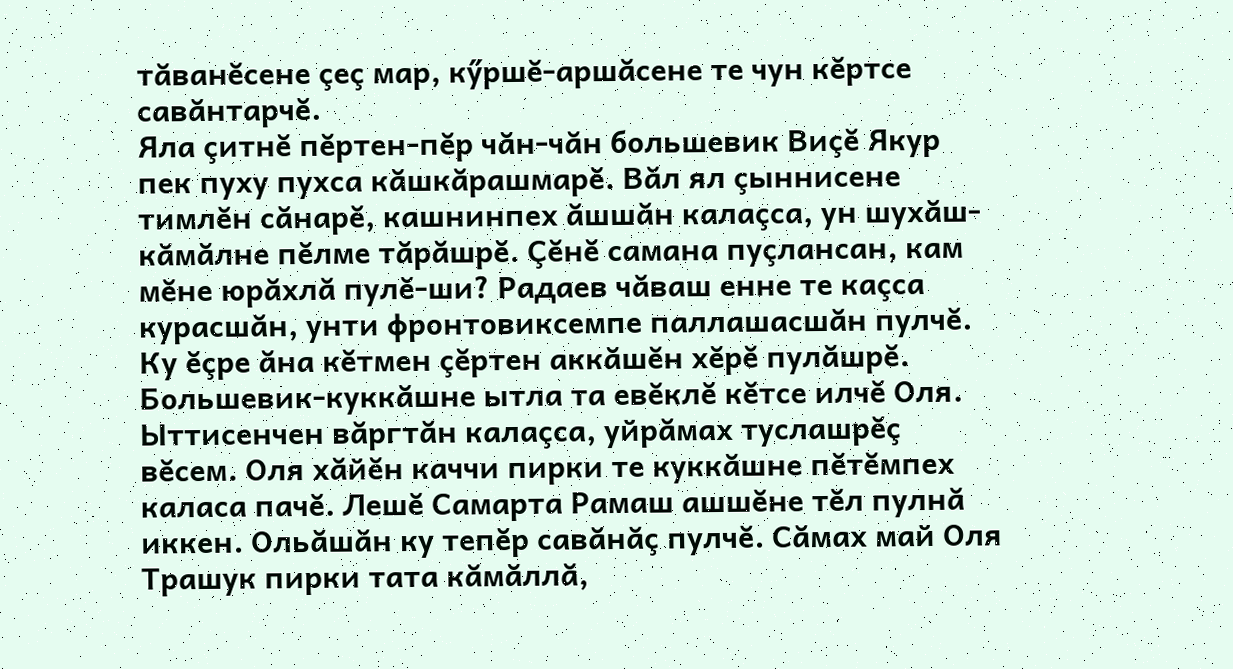тăванĕсене çеç мар, кӳршĕ-аршăсене те чун кĕртсе савăнтарчĕ.
Яла çитнĕ пĕртен-пĕр чăн-чăн большевик Виçĕ Якур пек пуху пухса кăшкăрашмарĕ. Вăл ял çыннисене тимлĕн сăнарĕ, кашнинпех ăшшăн калаçса, ун шухăш-кăмăлне пĕлме тăрăшрĕ. Çĕнĕ самана пуçлансан, кам мĕне юрăхлă пулĕ-ши? Радаев чăваш енне те каçса курасшăн, унти фронтовиксемпе паллашасшăн пулчĕ.
Ку ĕçре ăна кĕтмен çĕртен аккăшĕн хĕрĕ пулăшрĕ. Большевик-куккăшне ытла та евĕклĕ кĕтсе илчĕ Оля. Ыттисенчен вăргтăн калаçса, уйрăмах туслашрĕç вĕсем. Оля хăйĕн каччи пирки те куккăшне пĕтĕмпех каласа пачĕ. Лешĕ Самарта Рамаш ашшĕне тĕл пулнă иккен. Ольăшăн ку тепĕр савăнăç пулчĕ. Сăмах май Оля Трашук пирки тата кăмăллă,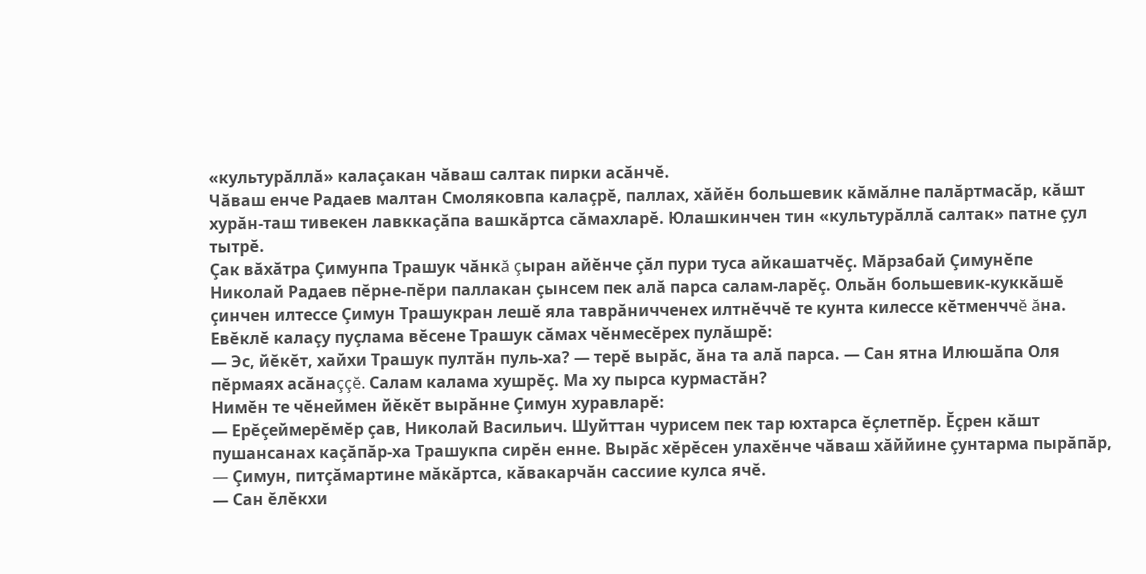«культурăллă» калаçакан чăваш салтак пирки асăнчĕ.
Чăваш енче Радаев малтан Смоляковпа калаçрĕ, паллах, хăйĕн большевик кăмăлне палăртмасăр, кăшт хурăн-таш тивекен лавккаçăпа вашкăртса сăмахларĕ. Юлашкинчен тин «культурăллă салтак» патне çул тытрĕ.
Çак вăхăтра Çимунпа Трашук чăнкă çыран айĕнче çăл пури туса айкашатчĕç. Мăрзабай Çимунĕпе Николай Радаев пĕрне-пĕри паллакан çынсем пек алă парса салам-ларĕç. Ольăн большевик-куккăшĕ çинчен илтессе Çимун Трашукран лешĕ яла таврăничченех илтнĕччĕ те кунта килессе кĕтменччĕ ăна. Евĕклĕ калаçу пуçлама вĕсене Трашук сăмах чĕнмесĕрех пулăшрĕ:
— Эс, йĕкĕт, хайхи Трашук пултăн пуль-ха? — терĕ вырăс, ăна та алă парса. — Сан ятна Илюшăпа Оля пĕрмаях асăнаççĕ. Салам калама хушрĕç. Ма ху пырса курмастăн?
Нимĕн те чĕнеймен йĕкĕт вырăнне Çимун хуравларĕ:
— Ерĕçеймерĕмĕр çав, Николай Васильич. Шуйттан чурисем пек тар юхтарса ĕçлетпĕр. Ĕçрен кăшт пушансанах каçăпăр-ха Трашукпа сирĕн енне. Вырăс хĕрĕсен улахĕнче чăваш хăййине çунтарма пырăпăр, — Çимун, питçăмартине мăкăртса, кăвакарчăн сассиие кулса ячĕ.
— Сан ĕлĕкхи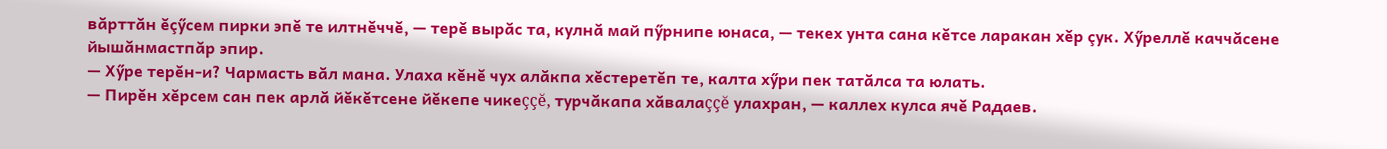вăрттăн ĕçӳсем пирки эпĕ те илтнĕччĕ, — терĕ вырăс та, кулнă май пӳрнипе юнаса, — текех унта сана кĕтсе ларакан хĕр çук. Хӳреллĕ каччăсене йышăнмастпăр эпир.
— Хӳре терĕн-и? Чармасть вăл мана. Улаха кĕнĕ чух алăкпа хĕстеретĕп те, калта хӳри пек татăлса та юлать.
— Пирĕн хĕрсем сан пек арлă йĕкĕтсене йĕкепе чикеççĕ, турчăкапа хăвалаççĕ улахран, — каллех кулса ячĕ Радаев.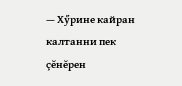— Хӳрине кайран калтанни пек çĕнĕрен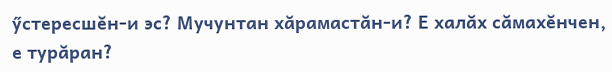ӳстересшĕн-и эс? Мучунтан хăрамастăн-и? Е халăх сăмахĕнчен, е турăран?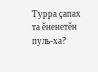Турра çапах та ĕненетĕн пуль-ха?